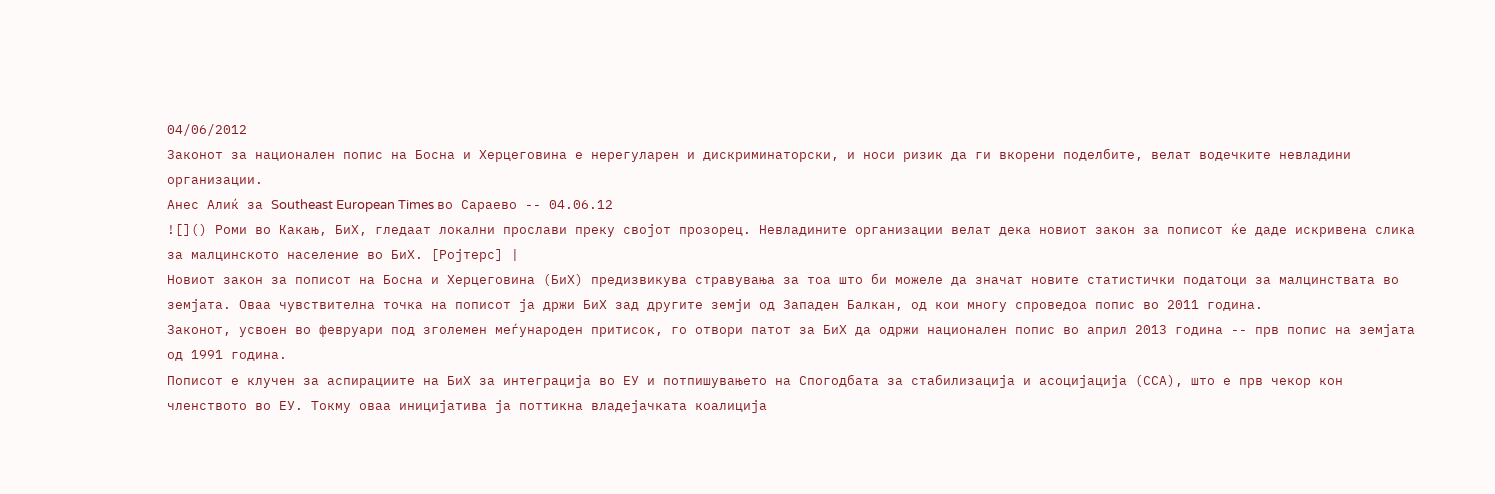04/06/2012
Законот за национален попис на Босна и Херцеговина е нерегуларен и дискриминаторски, и носи ризик да ги вкорени поделбите, велат водечките невладини организации.
Анес Алиќ за Southeast European Times во Сараево -- 04.06.12
![]() Роми во Какањ, БиХ, гледаат локални прослави преку својот прозорец. Невладините организации велат дека новиот закон за пописот ќе даде искривена слика за малцинското население во БиХ. [Ројтерс] |
Новиот закон за пописот на Босна и Херцеговина (БиХ) предизвикува стравувања за тоа што би можеле да значат новите статистички податоци за малцинствата во земјата. Оваа чувствителна точка на пописот ја држи БиХ зад другите земји од Западен Балкан, од кои многу спроведоа попис во 2011 година.
Законот, усвоен во февруари под зголемен меѓународен притисок, го отвори патот за БиХ да одржи национален попис во април 2013 година -- прв попис на земјата од 1991 година.
Пописот е клучен за аспирациите на БиХ за интеграција во ЕУ и потпишувањето на Спогодбата за стабилизација и асоцијација (ССА), што е прв чекор кон членството во ЕУ. Токму оваа иницијатива ја поттикна владејачката коалиција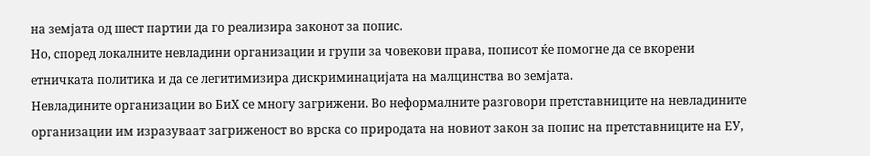на земјата од шест партии да го реализира законот за попис.
Но, според локалните невладини организации и групи за човекови права, пописот ќе помогне да се вкорени етничката политика и да се легитимизира дискриминацијата на малцинства во земјата.
Невладините организации во БиХ се многу загрижени. Во неформалните разговори претставниците на невладините организации им изразуваат загриженост во врска со природата на новиот закон за попис на претставниците на ЕУ,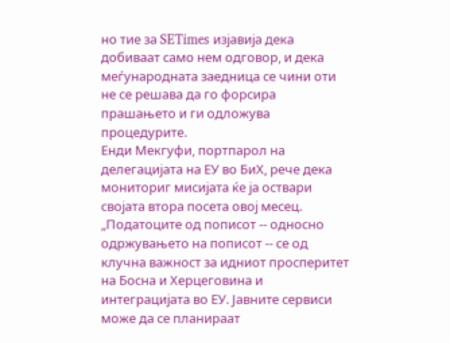но тие за SETimes изјавија дека добиваат само нем одговор, и дека меѓународната заедница се чини оти не се решава да го форсира прашањето и ги одложува процедурите.
Енди Мекгуфи, портпарол на делегацијата на ЕУ во БиХ, рече дека мониториг мисијата ќе ја оствари својата втора посета овој месец.
„Податоците од пописот -- односно одржувањето на пописот -- се од клучна важност за идниот просперитет на Босна и Херцеговина и интеграцијата во ЕУ. Јавните сервиси може да се планираат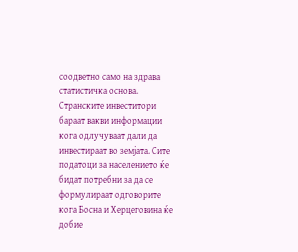соодветно само на здрава статистичка основа. Странските инвеститори бараат вакви информации кога одлучуваат дали да инвестираат во земјата. Сите податоци за населението ќе бидат потребни за да се формулираат одговорите кога Босна и Херцеговина ќе добие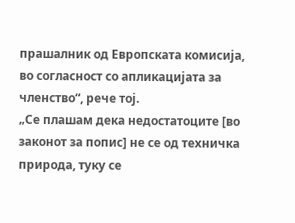прашалник од Европската комисија, во согласност со апликацијата за членство“, рече тој.
„Се плашам дека недостатоците [во законот за попис] не се од техничка природа, туку се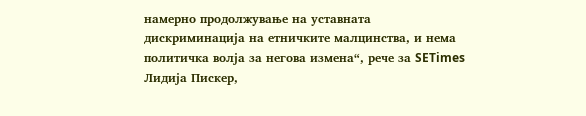намерно продолжување на уставната дискриминација на етничките малцинства, и нема политичка волја за негова измена“, рече за SETimes Лидија Пискер,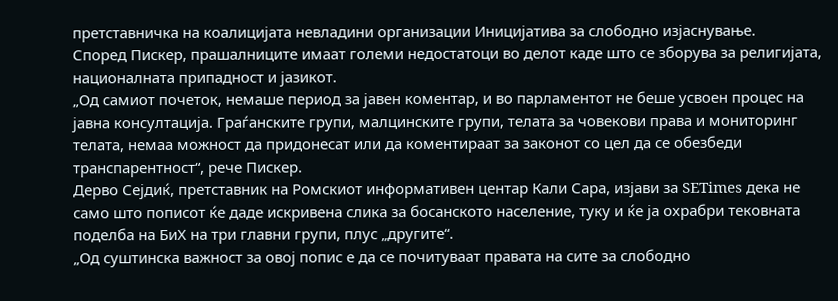претставничка на коалицијата невладини организации Иницијатива за слободно изјаснување.
Според Пискер, прашалниците имаат големи недостатоци во делот каде што се зборува за религијата, националната припадност и јазикот.
„Од самиот почеток, немаше период за јавен коментар, и во парламентот не беше усвоен процес на јавна консултација. Граѓанските групи, малцинските групи, телата за човекови права и мониторинг телата, немаа можност да придонесат или да коментираат за законот со цел да се обезбеди транспарентност“, рече Пискер.
Дерво Сејдиќ, претставник на Ромскиот информативен центар Кали Сара, изјави за SETimes дека не само што пописот ќе даде искривена слика за босанското население, туку и ќе ја охрабри тековната поделба на БиХ на три главни групи, плус „другите“.
„Од суштинска важност за овој попис е да се почитуваат правата на сите за слободно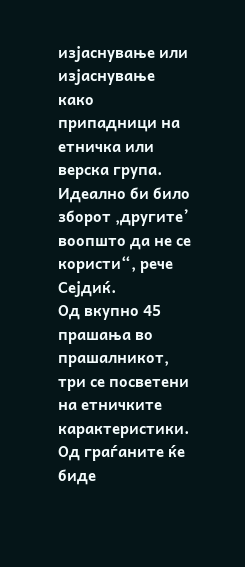изјаснување или изјаснување како припадници на етничка или верска група. Идеално би било зборот ,другите’ воопшто да не се користи“, рече Сејдиќ.
Од вкупно 45 прашања во прашалникот, три се посветени на етничките карактеристики. Од граѓаните ќе биде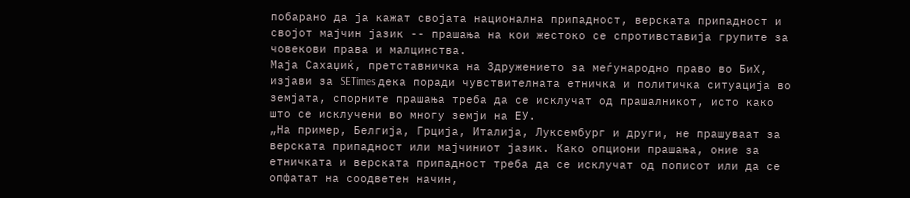побарано да ја кажат својата национална припадност, верската припадност и својот мајчин јазик -- прашања на кои жестоко се спротивставија групите за човекови права и малцинства.
Маја Сахаџиќ, претставничка на Здружението за меѓународно право во БиХ, изјави за SETimes дека поради чувствителната етничка и политичка ситуација во земјата, спорните прашања треба да се исклучат од прашалникот, исто како што се исклучени во многу земји на ЕУ.
„На пример, Белгија, Грција, Италија, Луксембург и други, не прашуваат за верската припадност или мајчиниот јазик. Како опциони прашања, оние за етничката и верската припадност треба да се исклучат од пописот или да се опфатат на соодветен начин,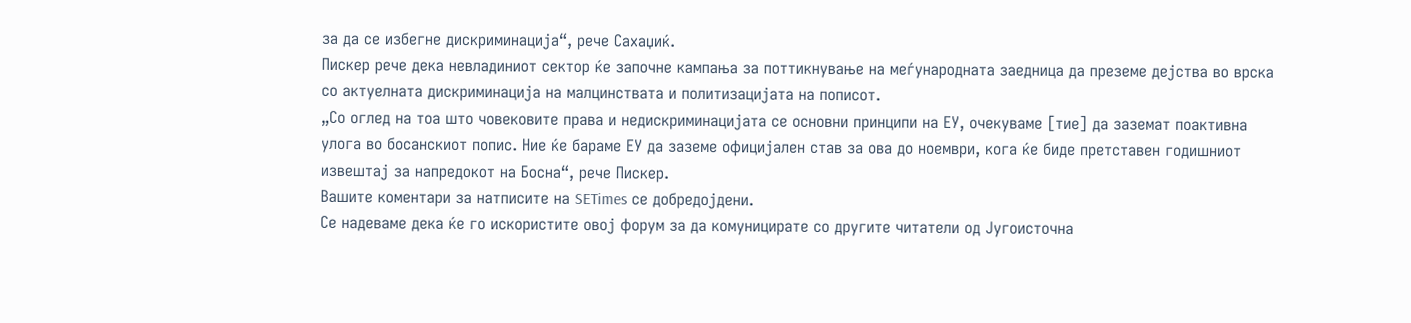за да се избегне дискриминација“, рече Сахаџиќ.
Пискер рече дека невладиниот сектор ќе започне кампања за поттикнување на меѓународната заедница да преземе дејства во врска со актуелната дискриминација на малцинствата и политизацијата на пописот.
„Со оглед на тоа што човековите права и недискриминацијата се основни принципи на ЕУ, очекуваме [тие] да заземат поактивна улога во босанскиот попис. Ние ќе бараме ЕУ да заземе официјален став за ова до ноември, кога ќе биде претставен годишниот извештај за напредокот на Босна“, рече Пискер.
Вашите коментари за натписите на SETimes се добредојдени.
Се надеваме дека ќе го искористите овој форум за да комуницирате со другите читатели од Југоисточна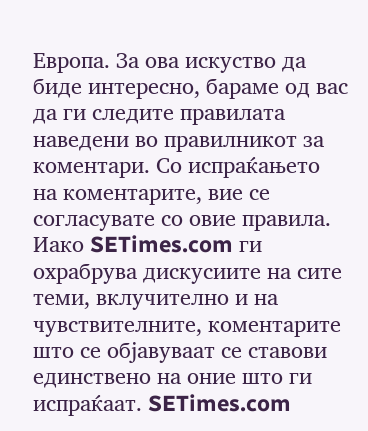Европа. За ова искуство да биде интересно, бараме од вас да ги следите правилата наведени во правилникот за коментари. Со испраќањето на коментарите, вие се согласувате со овие правила. Иако SETimes.com ги охрабрува дискусиите на сите теми, вклучително и на чувствителните, коментарите што се објавуваат се ставови единствено на оние што ги испраќаат. SETimes.com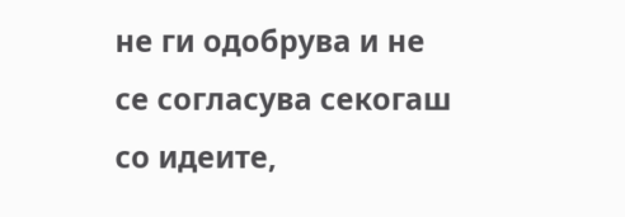не ги одобрува и не се согласува секогаш со идеите,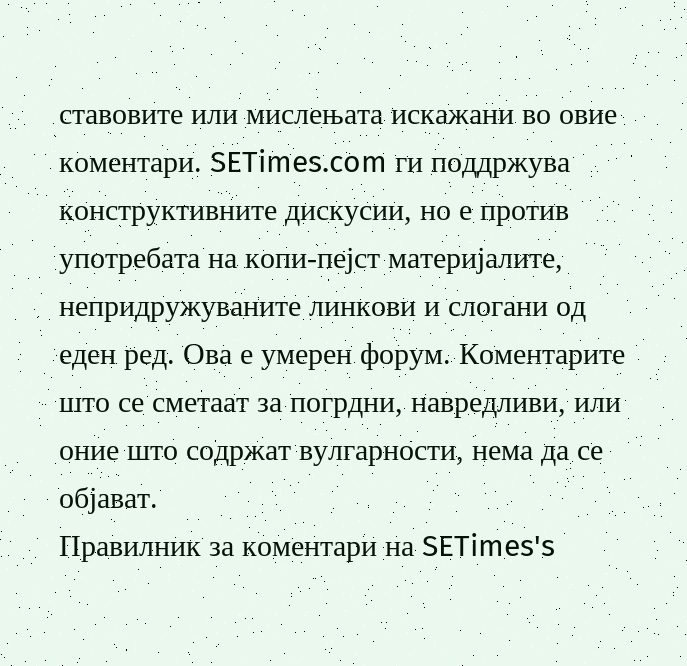ставовите или мислењата искажани во овие коментари. SETimes.com ги поддржува конструктивните дискусии, но е против употребата на копи-пејст материјалите, непридружуваните линкови и слогани од еден ред. Ова е умерен форум. Коментарите што се сметаат за погрдни, навредливи, или оние што содржат вулгарности, нема да се објават.
Правилник за коментари на SETimes's